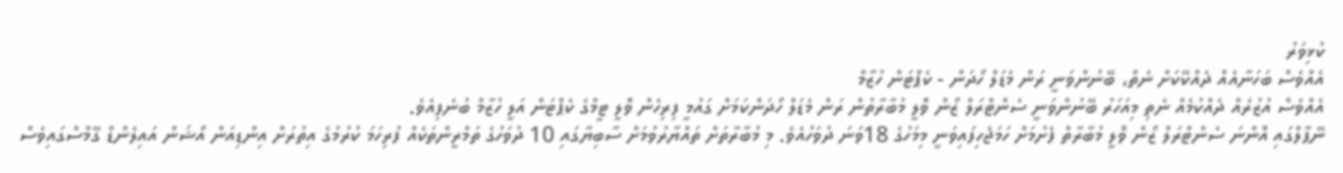ކުޅިވަރު
އެއްވެސް ބަހަނާއެއް ދެއްކޭކަށް ނެތް، ބޭނުންވަނީ ރަން މެޑަލް ހޯދަން - ކެޕްޓަން ހުޒާމް
އެއްވެސް އުޒުރެއް ދެއްކުމެއް ނެތި މިއަހަރު ބޭނުންވަނީ ސެންޓްރަލް ޒޯން ވޮލީ މުބާރާތުން ރަން މެޑަލް ހޯދަންކަމަށް ގައުމީ ފިރިހެން ވޮލީ ޓީމްގެ ކެޕްޓަން އަލީ ހުޒާމް ބުނެފިއެވެ.
ނޭޕާލްގައި އޮންނަ ސެންޓްރަލް ޒޯން ވޮލީ މުބާރާތް ފެށުމަށް ހަމަޖެހިފައިވަނީ މިމަހުގެ 18ވަނަ ދުވަހުއެވެ. މި މުބާރާތަށް ތައްޔާރުވުމަށް ސާބިޔާގައި 10 ދުވަހުގެ ތަމްރީންތަކެއް ފުރިހަމަ ކުރުމުގެ އިތުރަށް އިންޑިއަން އޯޝަން އައިލެންޑް ގޭމްސްގައިވެސް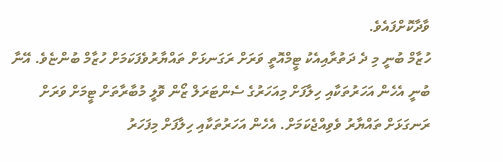ވާދާކޮށްފައެވެ.
ހުޒާމް ބުނީ މި ދެ ދަތުރާއިއެކު ޓީމްއޮތީ ވަރަށް ރަގަނޅަށް ތައްޔާރުވެފަކަމަށް ހުޒާމް ބުންޏެވެ. އޭނާ ބުނީ އެހެން އަހަރުތަކާއި ހިލާފަށް މިއަހަރުގެ ސެންޓަރަލް ޒޯން ވޮލީ މުބާރާތަށް ޓީމަށް ވަރަށް ރަނގަޅަށް ތައްޔާރު ވެވިއްޖެކަމަށް. އެހެން އަހަރުތަކާއި ހިލާފަށް މިފަހަރު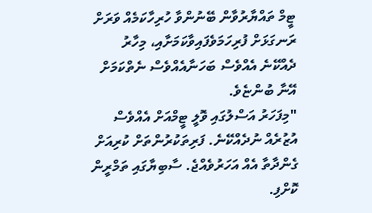ޓީމް ތައްޔާރުވާން ބޭނުންވާ ހުރިހާކަމެއް ވަރަށް ރަނގަޅަށް ފުރިހަމަވެފައިވާކަމަށާއި، މިހާރު ދެއްކޭނެ އެއްވެސް ބަހަނާއެއްވެސް ނެތްކަމަށް އޭނާ ބުންޏެވެ.
"މިފަހަރު އަސްލުގައި ވޮލީ ޓީމްއަށް އެއްވެސް އުޒުރެއް ނުދެއްކޭނެ. ފަރިތަކުރުންތަށް ކުރިއަށް ގެންދާތާ އެއް އަހަރުވެއްޖެ. ސާބިޔާގައި ތަމްރީން ކޮށްފި.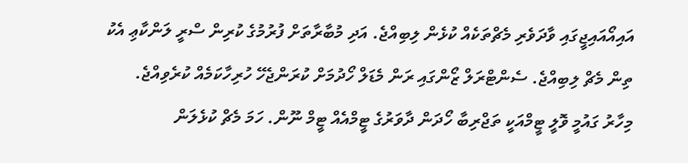އައިއޯއައިޖީގައި ވާދަވެރި މެޗްތަކެއް ކުޅެން ލިބިއްޖެ. އަދި މުބާރާތަށް ފުރުމުގެ ކުރިން ސްރީ ލަންކާޢި އެކު ތިން މެޗް ލިބިއްޖެ. ސެންޓްރަލް ޒޯންގައި ރަން މެޑަލް ހޯދުމަށް ކުރަންޖެހޭ ހުރިހާކަމެއް ކުރެވިއްޖެ. މިހާރު ގައުމީ ވޮލީ ޓީމްއަކީ ތަޖްރިބާ ހޯދަން ދާވަރުގެ ޓީމްއެއް ޓީމް ނޫން. ހަމަ މެޗް ކުޅެލަން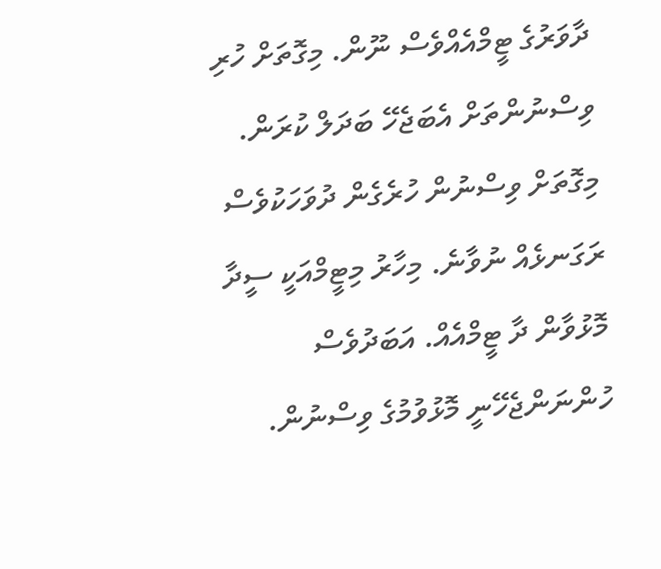ދާވަރުގެ ޓީމްއެއްވެސް ނޫން. މިގޮތަށް ހުރި ވިސްނުންތަށް އެބަޖެހޭ ބަދަލް ކުރަން. މިގޮތަށް ވިސްނުން ހުރެގެން ދުވަހަކުވެސް ރަގަނޅެއް ނުވާނެ. މިހާރު މިޓީމްއަކީ ސީދާ މޮޅުވާން ދާ ޓީމްއެއް. އަބަދުވެސް ހުންނަންޖެހޭނީ މޮޅުވުމުގެ ވިސްނުން.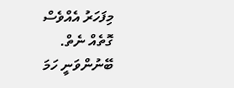މިފަހަރު އެއްވެސް ގޮތެއް ނެތް. ބޭނުންވަނީ ހަމަ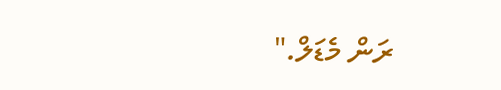ރަން މެޑަލް."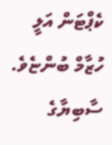ކެޕްޓަން އަލީ ހުޒާމް ބުންޏެވެ.
ސާބިޔާގެ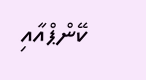ކޭންޕްއާއި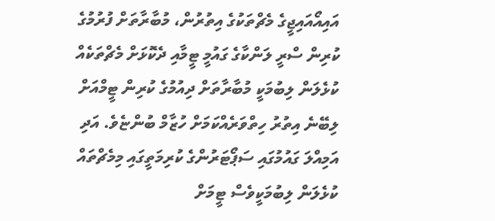އައިއޯއައިޖީގެ މެޗްތަކުގެ އިތުރުން، މުބާރާތަށް ފުރުމުގެ ކުރިން ސްރީ ލަންކާގެ ގައުމީ ޓީމާއި ދެކޮޅަށް މެޗްތަކެއް ކުޅެލަން ލިބުމަކީ މުބާރާތަށް ދިއުމުގެ ކުރިން ޓީމްއަށް ލިބޭނެ އިތުރު ހިތްވަރެއްކަމަށް ހުޒާމް ބުންޏެވެ. އަދި އަމިއްލަ ގައުމުގައި ސަޕޯޓަރުންގެ ކުރިމަތީގައި މިމެޗްތައް ކުޅެލަން ލިބުމަކީވެސް ޓީމަށް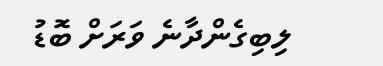ލިބިގެންދާނެ ވަރަށް ބޮޑު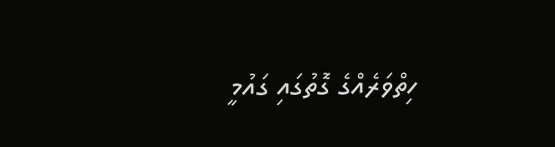ހިތްވަރެއްގެ ގޮތުގައި ގައުމީ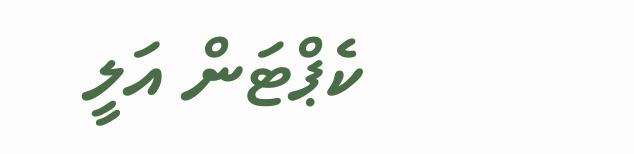ކެޕްޓަން އަލީ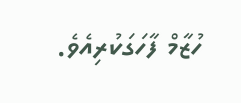ހުޒާމް ފާހަގަކުރިއެވެ.